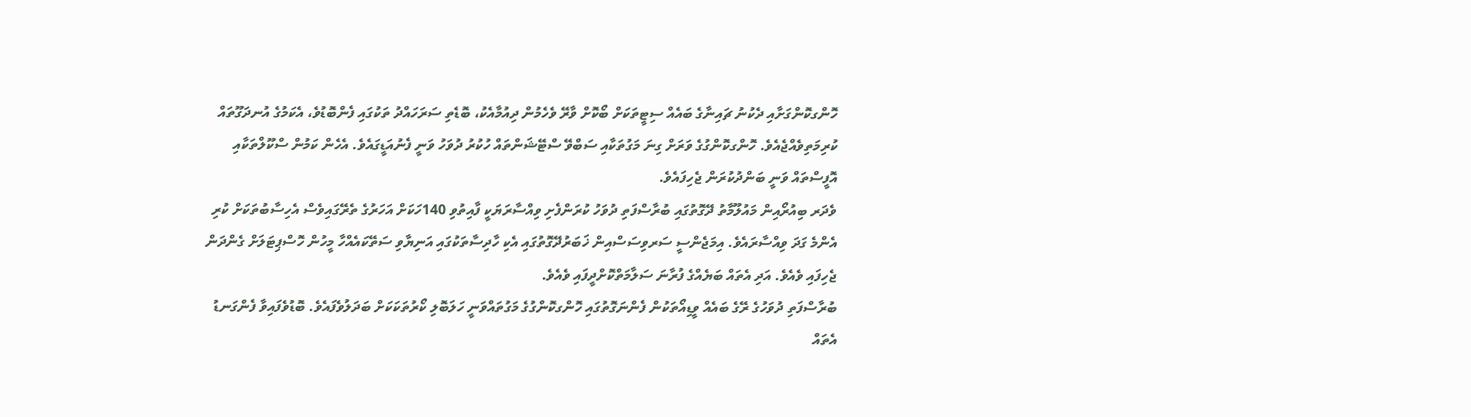ހޮންގކޮންގަށާއި ދެކުނު ޗައިނާގެ ބައެއް ސިޓީތަކަށް ބޯކޮށް ވާރޭ ވެހެމުން ދިއުމާއެކު، ބޮޑެތި ސަރަހައްދު ތަކުގައި ފެންބޮޑުވެ، އެކަމުގެ އުނދަގޫތައް ކުރިމަތިވެއްޖެއެވެ. ހޮންގކޮންގުގެ ވަރަށް ގިނަ މަގުތަކާއި ސަބްވޭ ސްޓޭޝަންތައް ހުކުރު ދުވަހު ވަނީ ފެނުއަޑީގައެވެ. އެހެން ކަމުން ސްކޫލްތަކާއި އޮފީސްތައް ވަނީ ބަންދުކުރަން ޖެހިފައެވެ.
ވެދަރ ބިއުރޯއިން މައުލޫމާތު ދޭގޮތުގައި ބުރާސްފަތި ދުވަހު ކުރަންފެށި ވިއްސާރަޔަކީ ފާއިތުވި 140ހަކަށް އަހަރުގެ ތެރޭގައިވެސް އެހިސާބުތަކަށް ކުރި އެންމެ ގަދަ ވިއްސާރައެވެ. އިމަޖެންސީ ސަރވިސަސްއިން ޚަބަރުދޭގޮތުގައި އެކި ހާދިސާތަކުގައި އަނިޔާވި ސަތޭކައެއްހާ މީހުން ހޮސްޕިޓަލަށް ގެންދަން ޖެހިފައި ވެއެވެ. އަދި އެތައް ބަޔެއްގެ ފުރާނަ ސަލާމަތްކޮށްދީފައި ވެއެވެ.
ބުރާސްފަތި ދުވަހުގެ ރޭގެ ބައެއް ވީޑިއޯތަކުން ފެންނަގޮތުގައި ހޮންގކޮންގުގެ މަގުތައްވަނީ ހަލަބޮލި ކޯރުތަކަކަށް ބަދަލުވެފައެވެ. ބޮޑުވެފައިވާ ފެންގަނޑު އެތައް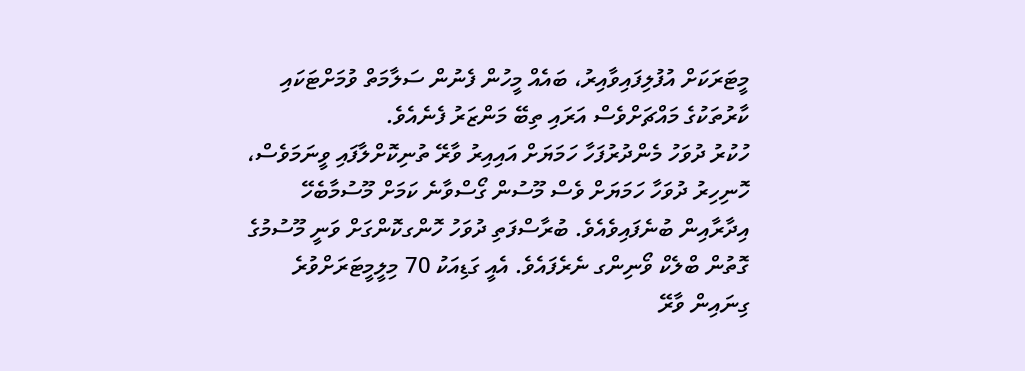މީޓަރަކަށް އުފުލިފައިވާއިރު، ބައެއް މީހުން ފެނުން ސަލާމަތް ވުމަށްޓަކައި ކާރުތަކުގެ މައްޗަށްވެސް އަރައި ތިބޭ މަންޒަރު ފެނެއެވެ.
ހުކުރު ދުވަހު މެންދުރުފަހާ ހަމަޔަށް އައިއިރު ވާރޭ ތުނިކޮށްލާފައި ވީނަމަވެސް، ހޮނިހިރު ދުވަހާ ހަމަޔަށް ވެސް މޫސުން ގޯސްވާނެ ކަމަށް މޫސުމާބެހޭ އިދާރާއިން ބުނެފައިވެއެވެ. ބުރާސްފަތި ދުވަހު ހޮންގކޮންގަށް ވަނީ މޫސުމުގެ ގޮތުން ބްލެކް ވޯނިންގ ނެރެފައެވެ. އެއީ ގަޑިއަކު 70 މިލީމީޓަރަށްވުރެ ގިނައިން ވާރޭ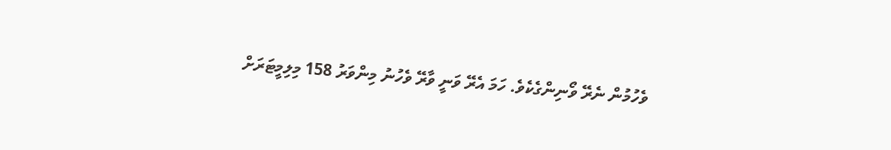ވެހުމުން ނެރޭ ވޯނިންގެކެވެ. ހަމަ އެރޭ ވަނީ ވާރޭ ވެހުނު މިންވަރު 158 މިލިމީޓަރަށް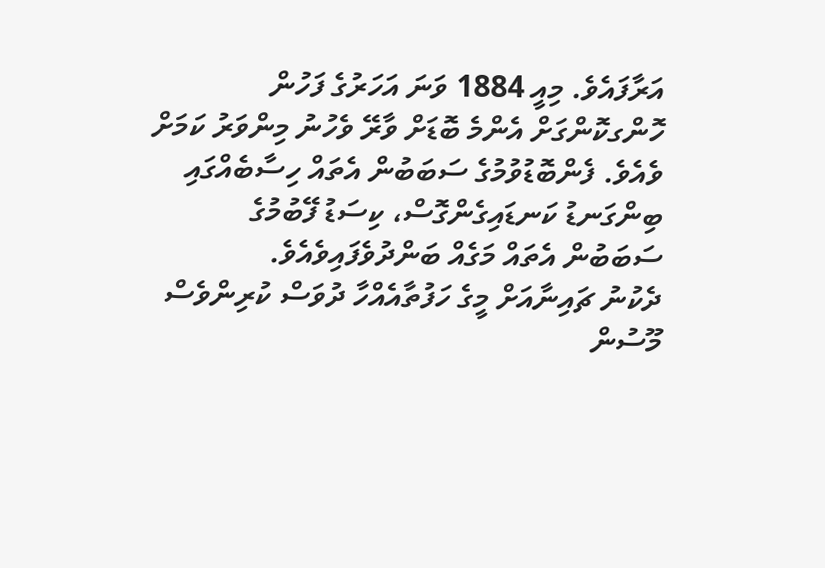އަރާފައެވެ. މިއީ 1884 ވަނަ އަހަރުގެ ފަހުން ހޮންގކޮންގަށް އެންމެ ބޮޑަށް ވާރޭ ވެހުނު މިންވަރު ކަމަށް ވެއެވެ. ފެންބޮޑުވުމުގެ ސަބަބުން އެތައް ހިސާބެއްގައި ބިންގަނޑު ކަނޑައިގެންގޮސް، ކިސަޑު ފޭބުމުގެ ސަބަބުން އެތައް މަގެއް ބަންދުވެފައިވެއެވެ.
ދެކުނު ޗައިނާއަށް މީގެ ހަފުތާއެއްހާ ދުވަސް ކުރިންވެސް މޫސުން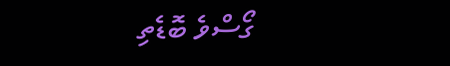ގޯސްވެ ބޮޑެތި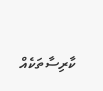ކާރިސާތަކެއް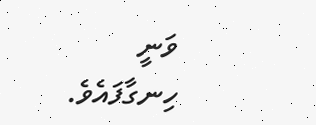ވަނީ ހިނގާފައެވެ.